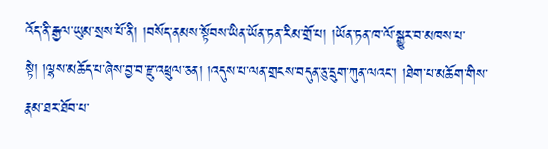འོད་ནི་རྒྱལ་ཡུམ་སྲས་པོ་ནི། །བསོད་ནམས་སྟོབས་ཡིན་ཡོན་ཏན་རིམ་གྲོ་པ། །ཡོན་ཏན་ཁ་ལོ་སྒྱུར་བ་མཁས་པ་སྟེ། །ལྷས་མཆོད་པ་ཞེས་བྱ་བ་རྫུ་འཕྲུལ་ཅན། །འདུས་པ་ལན་གྲངས་བདུན་ཅུ་དྲུག་ཀུན་ལའང་། །ཐེག་པ་མཆོག་གིས་རྣམ་ཐར་ཐོབ་པ་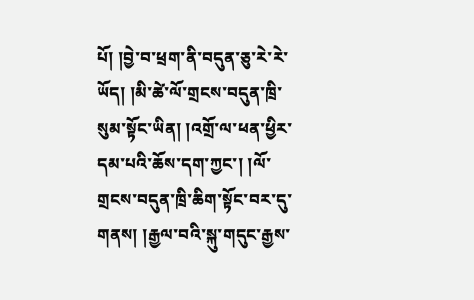པོ། །བྱེ་བ་ཕྲག་ནི་བདུན་ཅུ་རེ་རེ་ཡོད། །མི་ཚེ་ལོ་གྲངས་བདུན་ཁྲི་སུམ་སྟོང་ཡིན། །འགྲོ་ལ་ཕན་ཕྱིར་དམ་པའི་ཆོས་དག་ཀྱང་། །ལོ་གྲངས་བདུན་ཁྲི་ཆིག་སྟོང་བར་དུ་གནས། །རྒྱལ་བའི་སྐུ་གདུང་རྒྱས་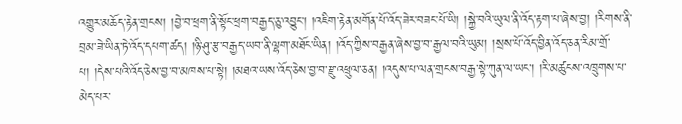འགྱུར་མཆོད་རྟེན་གྲངས། །བྱེ་བ་ཕྲག་ནི་སྟོང་ཕྲག་བརྒྱད་ཅུ་འབྱུང་། །འཇིག་རྟེན་མགོན་པོ་འོད་ཟེར་བཟང་པོ་ཡི། །སྐྱེ་བའི་ཡུལ་ནི་འོད་རྟག་པ་ཞེས་བྱ། །རིགས་ནི་བྲམ་ཟེ་ཡིན་ཏེ་འོད་དཔག་ཚད། །ཉི་ཤུ་རྩ་བརྒྱད་ཡབ་ནི་ལྷག་མཐོང་ཡིན། །འོད་ཀྱིས་བརྒྱན་ཞེས་བྱ་བ་རྒྱལ་བའི་ཡུམ། །སྲས་པོ་འོད་བྱིན་འོད་ཅན་རིམ་གྲོ་པ། །དེས་པའི་འོད་ཅེས་བྱ་བ་མཁས་པ་སྟེ། །མཐའ་ཡས་འོད་ཅེས་བྱ་བ་རྫུ་འཕྲུལ་ཅན། །འདུས་པ་ལན་གྲངས་བརྒྱ་སྟེ་ཀུན་ལ་ཡང་། །རི་མཚུངས་འཁྲུགས་པ་མེད་པར་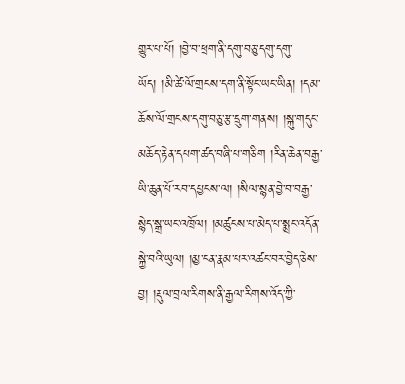གྱུར་པ་པོ། །བྱེ་བ་ཕྲག་ནི་དགུ་བཅུ་དགུ་དགུ་ཡོད། །མི་ཚེ་ལོ་གྲངས་དག་ནི་སྟོང་ཡང་ཡིན། །དམ་ཆོས་ལོ་གྲངས་དགུ་བཅུ་རྩ་དྲུག་གནས། །སྐུ་གདུང་མཆོད་རྟེན་དཔག་ཚད་བཞི་པ་གཅིག །རིན་ཆེན་བརྒྱ་ཡི་ཆུན་པོ་རབ་དཔྱངས་ལ། །སིལ་སྙན་བྱེ་བ་བརྒྱ་སྙེད་སྒྲ་ཡང་འཁྲོལ། །མཚུངས་པ་མེད་པ་སྨྲང་འདོན་སྐྱེ་བའི་ཡུལ། །མྱ་ངན་རྣམ་པར་འཚང་བར་བྱེད་ཅེས་བྱ། །རྡུལ་བྲལ་རིགས་ནི་རྒྱལ་རིགས་འོད་ཀྱི་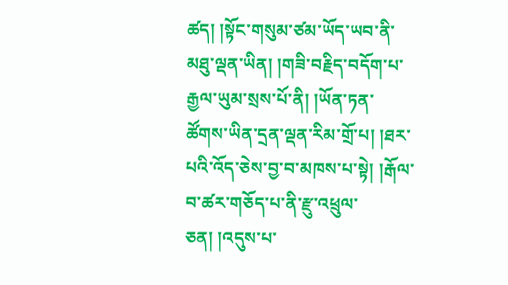ཚད། །སྟོང་གསུམ་ཙམ་ཡོད་ཡབ་ནི་མཐུ་ལྡན་ཡིན། །གཟི་བརྗིད་བདོག་པ་རྒྱལ་ཡུམ་སྲས་པོ་ནི། །ཡོན་ཏན་ཚོགས་ཡིན་དྲན་ལྡན་རིམ་གྲོ་པ། །ཐར་པའི་འོད་ཅེས་བྱ་བ་མཁས་པ་སྟེ། །རྒོལ་བ་ཚར་གཅོད་པ་ནི་རྫུ་འཕྲུལ་ཅན། །འདུས་པ་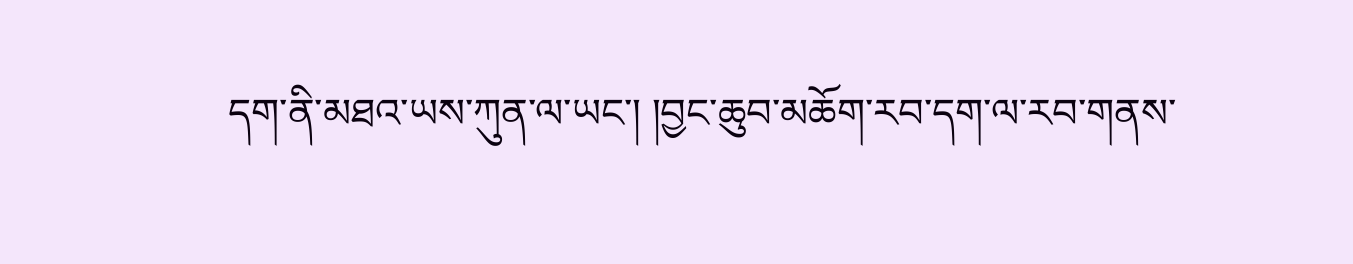དག་ནི་མཐའ་ཡས་ཀུན་ལ་ཡང་། །བྱང་ཆུབ་མཆོག་རབ་དག་ལ་རབ་གནས་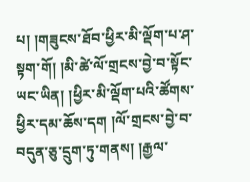པ། །གཟུངས་ཐོབ་ཕྱིར་མི་ལྡོག་པ་ཤ་སྟག་གོ། །མི་ཚེ་ལོ་གྲངས་བྱེ་བ་སྟོང་ཡང་ཡིན། །ཕྱིར་མི་ལྡོག་པའི་ཚོགས་ཕྱིར་དམ་ཆོས་དག །ལོ་གྲངས་བྱེ་བ་བདུན་ཅུ་དྲུག་ཏུ་གནས། །རྒྱལ་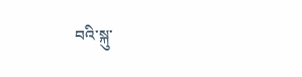བའི་སྐུ་